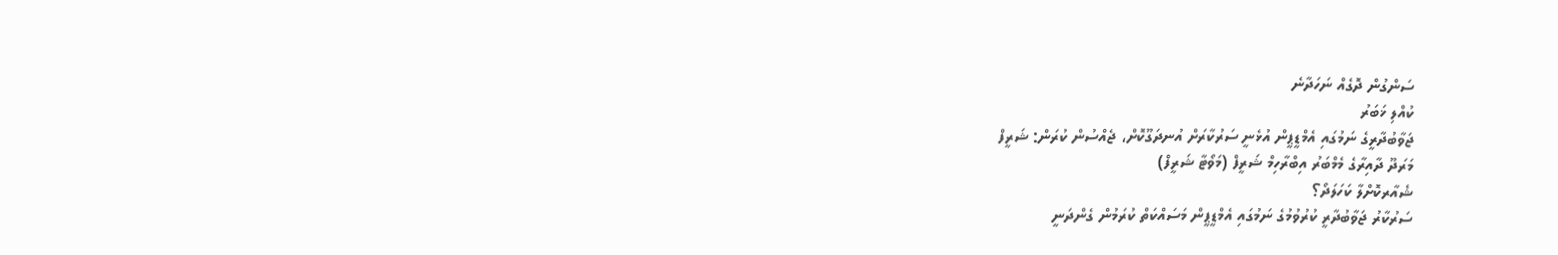ސަންގުން ދޮގެއް ނަހަދާނެ
ކުއްލި ޚަބަރު
ޖަވާބުދާރީގެ ނަމުގައި އެމްޑީޕީން އުޅެނީ ސަރުކާރަށް އުނދަގޫކޮށް، ޖެއްސުން ކުރަން: ޝަރީފް
މަރަދޫ ދާއިރާގެ މެމްބަރު އިބްރާހިމް ޝަރީފް (މަވޯޓާ ޝަރީފް)
ޝެއާރކޮށްލާ ކަހަލަދޯ؟
ސަރުކާރު ޖަވާބުދާރީ ކުރުވުމުގެ ނަމުގައި އެމްޑީޕީން މަސައްކަތް ކުރަމުން ގެންދަނީ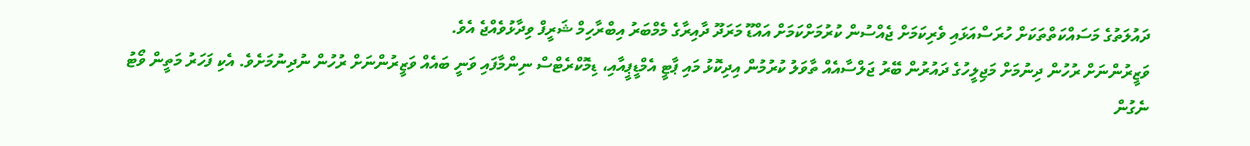ދައުލަތުގެ މަސައްކަތްތަކަށް ހުރަސްއަޅައި ވެރިކަމަށް ޖެއްސުން ކުރުމަށްކަމަށް އައްޑޫ މަރަދޫ ދާއިރާގެ މެމްބަރު އިބްރާހިމް ޝަރީފް ވިދާޅުވެއްޖެ އެވެ.
ވަޒީރުންނަށް ރުހުން ދިނުމަށް މަޖިލީހުގެ ދައުރުން ބޭރު ޖަލްސާއެއް ތާވަލު ކުރުމުން އިދިކޮޅު މައި ޕާޓީ އެމްޑީޕީއާއި، ޑިމޮކްރެޓްސް ނިންމާފައި ވަނީ ބައެއް ވަޒީރުންނަށް ރުހުން ނުދިނުމަށެވެ. އެކި ފަހަރު މަތީން ވޯޓު ނެގުން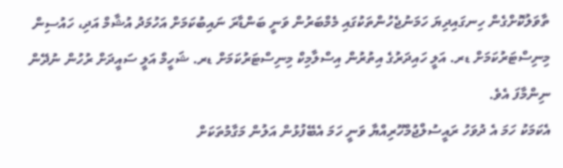ތާވަލުކޮށްގެން ހިނގައިދިޔަ ހަމަނުޖެހުންތަކުގައި މެމްބަރުން ވަނީ ބަންޑާރަ ނައިބުކަމަށް އަހުމަދު އުޝާމް އަދި، ހައުސިން މިނިސްޓަރުކަމަށް ޑރ. އަލީ ހައިދަރުގެ އިތުރުން އިސްލާމިކް މިނިސްޓަރުކަމަށް ޑރ. ޝަހީމް އަލީ ސައީދަށް ރުހުން ނުދޭން ނިންމާފަ އެވެ.
އެކަމަކު ހަމަ އެ ދުވަހު ރައީސުލްޖުމްހޫރިއްޔާ ވަނީ ހަމަ އެބޭފުޅުން އަލުން މަގާމުތަކަށް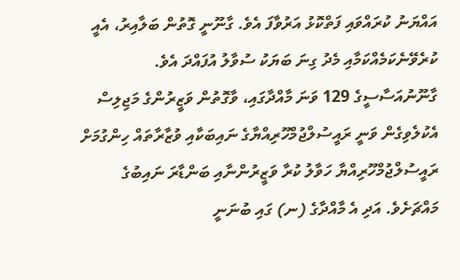އައްޔަނު ކުރައްވައި ފަތްކޮޅު އަރުވާފަ އެވެ. ގާނޫނީ ގޮތުން ބަލާއިރު، އެއީ ކުރެވޭނެކަމެއްކަމާއި މެދު ގިނަ ބަޔަކު ސުވާލު އުފައްދަ އެވެ.
ގާނޫނުއަސާސީގެ 129 ވަނަ މާއްދާގައި، ވާގޮތުން ވަޒީރުންގެ މަޖިލިސް އެކުލެވިގެން ވަނީ ރައީސުލްޖުމްހޫރިއްޔާގެ ނައިބަކާއި ވުޒާރާތައް ހިންގުމަށް ރައީސުލްޖުމްހޫރިއްޔާ ހަވާލު ކުރާ ވަޒީރުންނާއި ބަންޑާރަ ނައިބުގެ މައްޗަށެވެ. އަދި އެ މާއްދާގެ (ނ) ގައި ބުނަނީ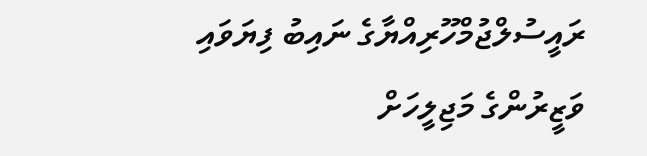ރައީސުލްޖުމްހޫރިއްޔާގެ ނައިބު ފިޔަވައި ވަޒީރުންގެ މަޖިލީހަށް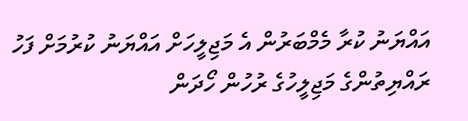އައްޔަނު ކުރާ މެމްބަރުން އެ މަޖިލީހަށް އައްޔަނު ކުރުމަށް ފަހު ރައްޔިތުންގެ މަޖިލީހުގެ ރުހުން ހޯދަން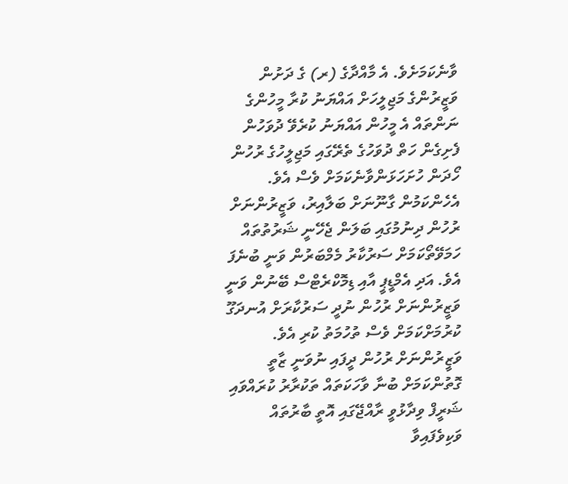ވާނެކަމަށެވެ. އެ މާއްދާގެ (ރ) ގެ ދަށުން ވަޒީރުންގެ މަޖިލީހަށް އައްޔަނު ކުރާ މީހުންގެ ނަންތައް އެ މީހުން އައްޔަނު ކުރެވޭ ދުވަހުން ފެށިގެން ހަތް ދުވަހުގެ ތެރޭގައި މަޖިލީހުގެ ރުހުން ހޯދަން ހުށަހަޅަންވާނެކަމަށް ވެސް އެވެ.
އެހެންކަމުން ގާނޫނަށް ބަލާއިރު، ވަޒީރުންނަށް ރުހުން ދިނުމުގައި ބަލަން ޖެހޭނީ ޝަރުތުތައް ހަމަވޭތޯކަމަށް ސަރުކާރު މެމްބަރުން ވަނީ ބުނެފަ އެވެ. އަދި އެމްޑީޕީ އާއި ޑިމޮކްރެޓްސް ބޭނުން ވަނީ ވަޒީރުންނަށް ރުހުން ނުދީ ސަރުކާރަށް އުނދަގޫ ކުރުމަށްކަމަށް ވެސް ތުހުމަތު ކުރި އެވެ.
ވަޒީރުންނަށް ރުހުން ދީފައި ނުވަނީ ޒާތީ ގޮތުންކަމަށް ބުނާ ވާހަކަތައް ތަކުރާރު ކުރައްވައި ޝަރީފް ވިދާޅުވީ ރާއްޖޭގައި އޮތީ ބާރުތައް ވަކިވެފައިވާ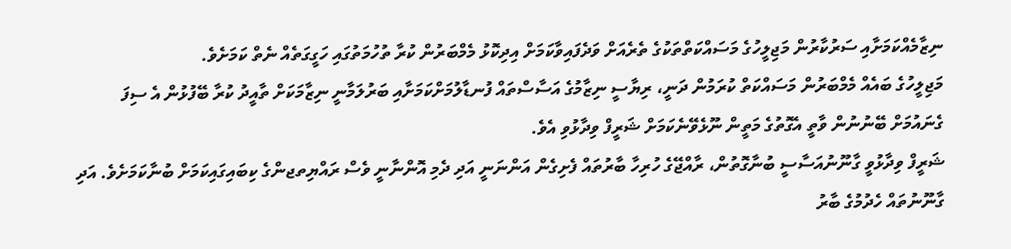ނިޒާމެއްކަމަށާއި ސަރުކާރުން މަޖިލީހުގެ މަސައްކަތްތަކުގެ ތެރެއަށް ވަދެފައިވާކަމަށް އިދިކޮޅު މެމްބަރުން ކުރާ ތުހުމަތުގައި ހަގީގަތެއް ނެތް ކަމަށެވެ.
މަޖިލީހުގެ ބައެއް މެމްބަރުން މަސައްކަތް ކުރަމުން ދަނީ، ރިޔާސީ ނިޒާމުގެ އަސާސްތައް ފުނޑާލުމަށްކަމަށާއި ބަރުލަމާނީ ނިޒާމަކަށް ތާއީދު ކުރާ ބޭފުޅުން އެ ސިފަ ގެނައުމަށް ބޭނުނުން ވާތީ އެގޮތުގެ މަތީން ނޫޅެވޭނެކަމަށް ޝަރީފް ވިދާޅުވި އެވެ.
ޝަރީފް ވިދާޅުވީ ގާނޫނުއަސާސީ ބުނާގޮތުން، ރާއްޖޭގެ ހުރިހާ ބާރުތައް ފެށިގެން އަންނަނީ އަދި ދެމި އޮންނާނީ ވެސް ރައްޔިތޖންގެ ކިބައިގައިކަމަށް ބުނާކަމަށެވެ. އަދި ގާނޫނުތައް ހެދުމުގެ ބާރު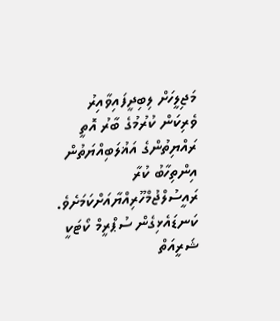މަޖިލީހަށް ލިބިދީފައިވާއިރު ވެރިކަން ކުރުމުގެ ބާރު އޮތީ ރައްޔިތުންގެ އަޣުލަބިއްޔަތުން އިންތިހާބު ކުރާ ރައީސުލްޖުމްހޫރިއްޔާއަށްކަމަށެވެ.
ކަނޑައެޅިގެން ސުޕްރީމް ކޯޓަކީ ޝަރީއަތް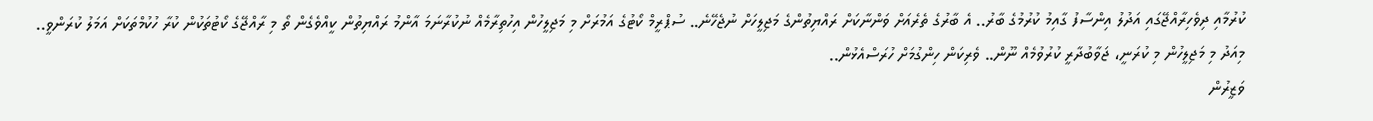ކުރުމާއި ދިވެހިރާއްޖޭގައި އަދުލު އިންސާފު ގާއިމު ކުރުމުގެ ބާރު.. އެ ބާރުގެ ތެރެއަށް ވަންނާކަށް ރައްޔިތުންގެ މަޖިލީހަށް ނުޖެހޭނެ.. ސުޕްރީމް ކޯޓުގެ އަމުރަށް މި މަޖިލީހުން އިހުތިރާމެއް ނުކުރާނަމަ އާންމު ރައްޔިތުން ކީއްވެގެން ތޯ މި ރާއްޖޭގެ ކޯޓުތަކުން ކުރާ ހުކުމްތަކަށް އަމަލު ކުރަންވީ.. މިއަދު މި މަޖިލީހުން މި ކުރަނީ، ޖަވާބުދާރީ ކުރުވުމެއް ނޫން.. ވެރިކަން ހިންގުމަށް ހުރަސްއެޅުން..
ވަޒީރުން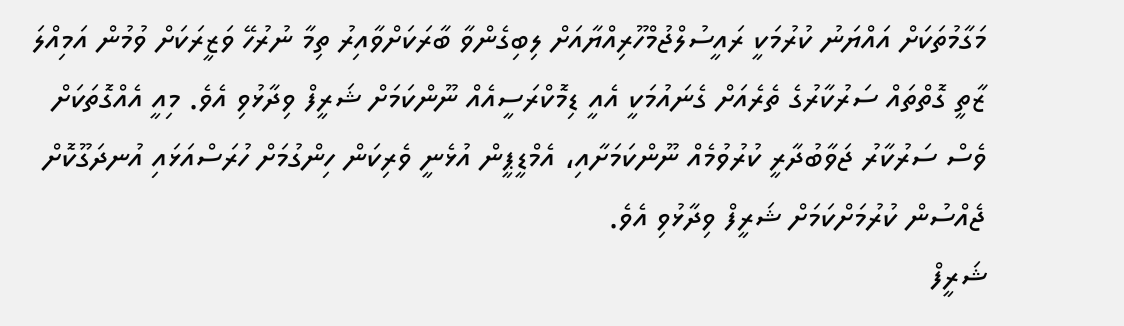މަގާމުތަކަށް އައްޔަނު ކުރުމަކީ ރައީސުލްޖުމްހޫރިއްޔާއަށް ލިބިގެންވާ ބާރަކަށްވާއިރު ތިމާ ނުރުހޭ ވަޒީރަކަށް ވުމުން އަމިއްލަ ޒާތީ ގޮތްތައް ސަރުކާރުގެ ތެރެއަށް ގެނައުމަކީ އެއީ ޑިމޮކްރަސީއެއް ނޫންކަމަށް ޝަރީފް ވިދާޅުވި އެވެ. މިއީ އެއްގޮތަކަށް ވެސް ސަރުކާރު ޖަވާބުދާރީ ކުރުވުމެއް ނޫންކަމަށާއި، އެމްޑީޕީން އުޅެނީ ވެރިކަން ހިންގުމަށް ހުރަސްއަޅައި އުނދަގޫކޮށް ޖެއްސުން ކުރުމަށްކަމަށް ޝަރީފް ވިދާޅުވި އެވެ.
ޝަރީފް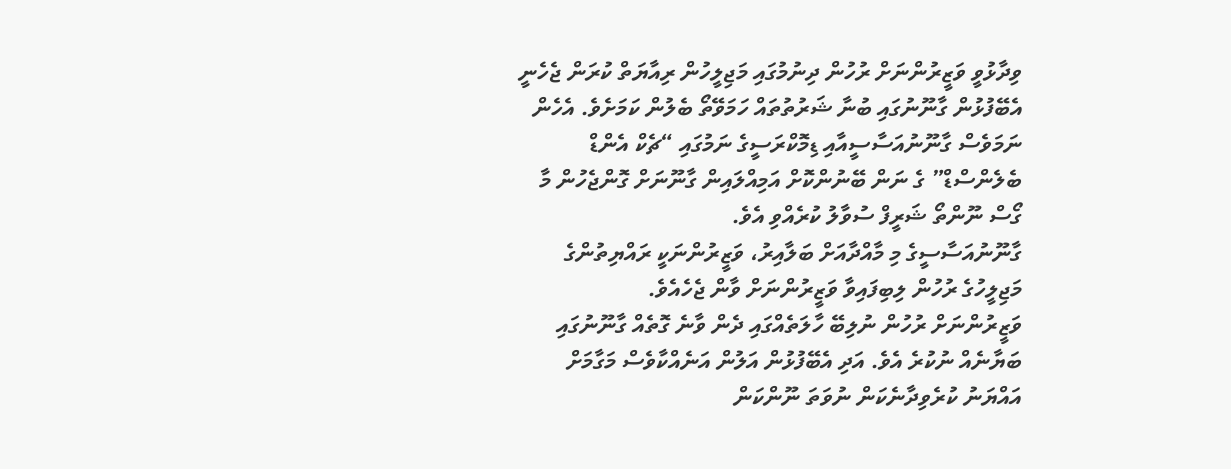ވިދާޅުވީ ވަޒީރުންނަށް ރުހުން ދިނުމުގައި މަޖިލީހުން ރިއާޔަތް ކުރަން ޖެހެނީ އެބޭފުޅުން ގާނޫނުގައި ބުނާ ޝަރުތުތައް ހަމަވޭތޯ ބެލުން ކަމަށެވެ. އެހެން ނަމަވެސް ގާނޫނުއަސާސީއާއި ޑިމޮކްރަސީގެ ނަމުގައި “ޗެކް އެންޑް ބެލެންސްޑް” ގެ ނަން ބޭނުންކޮށް އަމިއްލައިން ގާނޫނަށް ގޮންޖެހުން މާ ގޯސް ނޫންތޯ ޝަރީފް ސުވާލު ކުރެއްވި އެވެ.
ގާނޫނުއަސާސީގެ މި މާއްދާއަށް ބަލާއިރު، ވަޒީރުންނަކީ ރައްޔިތުންގެ މަޖިލީހުގެ ރުހުން ލިބިފައިވާ ވަޒީރުންނަށް ވާން ޖެހެއެވެ.
ވަޒީރުންނަށް ރުހުން ނުލިބޭ ހާލަތެއްގައި ދެން ވާނެ ގޮތެއް ގާނޫނުގައި ބަޔާނެއް ނުކުރެ އެވެ. އަދި އެބޭފުޅުން އަލުން އަނެއްކާވެސް މަގާމަށް އައްޔަނު ކުރެވިދާނެކަން ނުވަތަ ނޫންކަން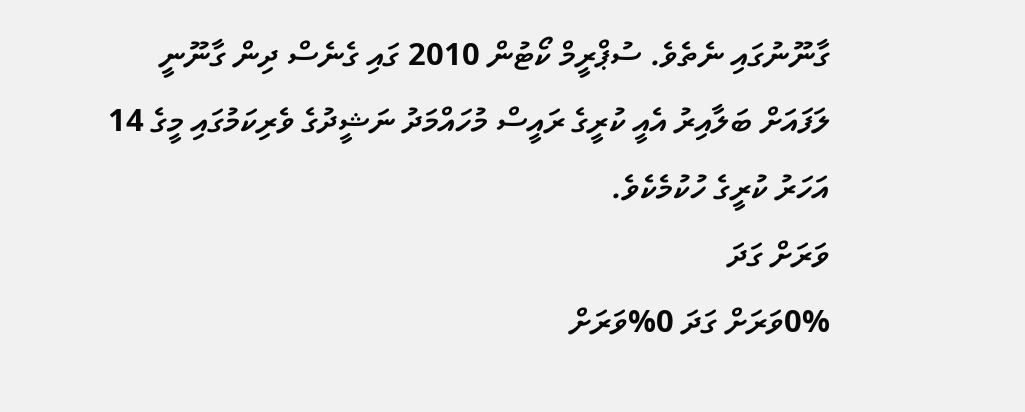ގާނޫނުގައި ނެތެވެ. ސުޕްރީމް ކޯޓުން 2010 ގައި ގެނެސް ދިން ގާނޫނީ ލަފައަށް ބަލާއިރު އެއީ ކުރީގެ ރައީސް މުހައްމަދު ނަޝީދުގެ ވެރިކަމުގައި މީގެ 14 އަހަރު ކުރީގެ ހުކުމެކެވެ.
ވަރަށް ގަދަ
0%ވަރަށް ގަދަ 0%ވަރަށް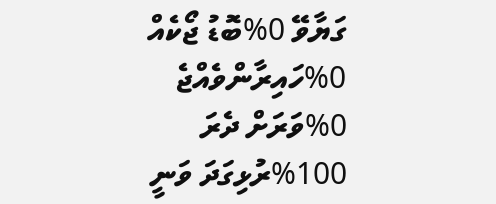ގަޔާވޭ 0%ބޮޑު ޖޯކެއް 0%ހައިރާންވެއްޖެ 0%ވަރަށް ދެރަ 100%ރުޅިގަދަ ވަނީ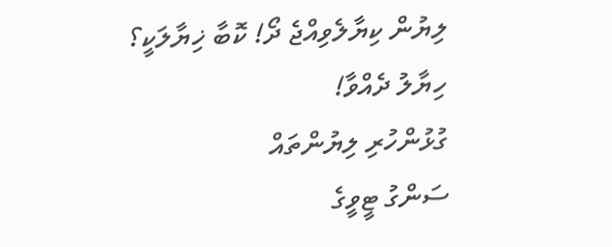ލިޔުން ކިޔާލެވިއްޖެ ދޯ! ކޮބާ ޚިޔާލަކީ؟
ހިޔާލު ދެއްވާ!
ގުޅުންހުރި ލިޔުންތައް
ސަންގު ޓީވީގެ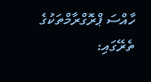ހާއްސަ ޕްރޮގްރާމްތަކުގެ ތެރޭގައި: